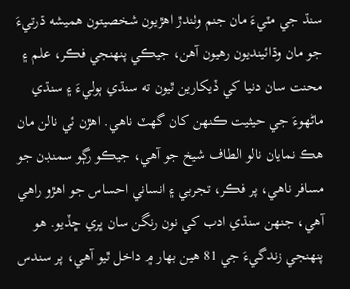سنڌ جي مٽيءَ مان جنم وٺندڙ اهڙيون شخصيتون هميشه ڌرتيءَ جو مان وڌائينديون رهيون آهن، جيڪي پنهنجي فڪر، علم ۽ محنت سان دنيا کي ڏيکارين ٿيون ته سنڌي ٻوليءَ ۽ سنڌي ماڻهوءَ جي حيثيت ڪنهن کان گهٽ ناهي. اهڙن ئي نالن مان هڪ نمايان نالو الطاف شيخ جو آهي، جيڪو رڳو سمنڊن جو مسافر ناهي، پر فڪر، تجربي ۽ انساني احساس جو اهڙو راهي آهي، جنهن سنڌي ادب کي نون رنگن سان ڀري ڇڏيو. هو پنهنجي زندگيءَ جي 81 هين بهار ۾ داخل ٿيو آهي، پر سندس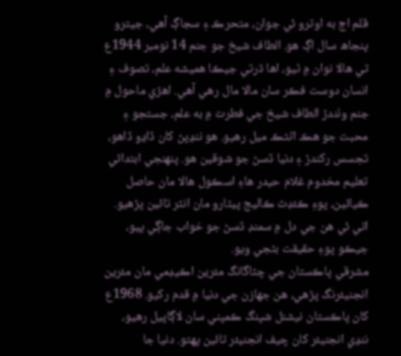قلم اڄ به اوترو ئي جوان، متحرڪ ۽ سجاڳ آهي، جيترو پنجاھ سال اڳ هو. الطاف شيخ جو جنم 14 نومبر 1944ع تي هالا نوان ۾ ٿيو، اها ڌرتي جيڪا هميشه علم، تصوف ۽ انسان دوست فڪر سان مالا مال رهي آهي. اهڙي ماحول ۾ جنم وٺندڙ الطاف شيخ جي فطرت ۾ به علم، جستجو ۽ محبت جو هڪ اڻٿڪ ميل رهيو. هو ننڍپڻ کان ڏاڍو ڏاهو، تجسس رکندڙ ۽ دنيا ڏسڻ جو شوقين هو. پنهنجي ابتدائي تعليم مخدوم غلام حيدر هاءِ اسڪول هالا مان حاصل ڪيائين، پوءِ ڪئڊٽ ڪاليج پيٽارو مان انٽر تائين پڙهيو. اتي ئي هن جي دل ۾ سمنڊ ڏسڻ جو خواب جاڳي پيو، جيڪو پوءِ حقيقت بڻجي ويو.
مشرقي پاڪستان جي چٽاگانگ مئرين اڪيڊمي مان مئرين انجنيئرنگ پڙهي، هن جهازن جي دنيا ۾ قدم رکيو. 1968ع کان پاڪستان نيشنل شپنگ ڪمپني سان لاڳاپيل رهيو، ننڍي انجنيئر کان چيف انجنيئر تائين پهتو. دنيا جا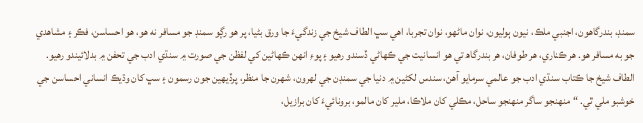سمنڊ، بندرگاهون، اجنبي ملڪ، نيون ٻوليون، نوان ماڻھو، نوان تجربا، اهي سڀ الطاف شيخ جي زندگيءَ جا ورق بڻيا، پر هو رڳو سمنڊ جو مسافر نه هو، هو احساسن، فڪر ۽ مشاهدي جو به مسافر هو. هر ڪناري، هر طوفان، هر بندرگاھ تي هو انسانيت جي ڪهاڻي ڏسندو رهيو ۽ پوءِ انهن ڪهاڻين کي لفظن جي صورت ۾ سنڌي ادب جي تحفن ۾ بدلائيندو رهيو.
الطاف شيخ جا ڪتاب سنڌي ادب جو عالمي سرمايو آهن، سندس لکڻين ۾ دنيا جي سمنڊن جي لهرون، شهرن جا منظر، پرڏيهين جون رسمون ۽ سڀ کان وڌيڪ انساني احساسن جي خوشبو ملي ٿي. “منهنجو ساگر منهنجو ساحل، مڪلي کان ملاڪا، ملير کان مالمو، برونائيءَ کان برازيل،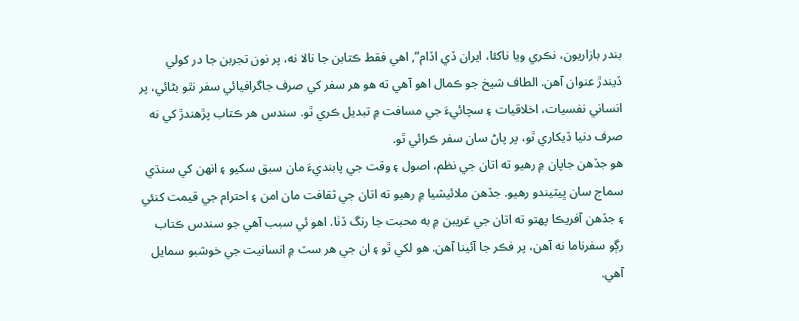بندر بازاريون، نڪري ويا ناکئا، ايران ڏي اڏام”, اهي فقط ڪتابن جا نالا نه، پر نون تجربن جا در کولي ڏيندڙ عنوان آهن. الطاف شيخ جو ڪمال اهو آهي ته هو هر سفر کي صرف جاگرافيائي سفر نٿو بڻائي، پر انساني نفسيات، اخلاقيات ۽ سچائيءَ جي مسافت ۾ تبديل ڪري ٿو. سندس هر ڪتاب پڙهندڙ کي نه صرف دنيا ڏيکاري ٿو، پر پاڻ سان سفر ڪرائي ٿو.
هو جڏهن جاپان ۾ رهيو ته اتان جي نظم، اصول ۽ وقت جي پابنديءَ مان سبق سکيو ۽ انهن کي سنڌي سماج سان ڀيٽيندو رهيو. جڏهن ملائيشيا ۾ رهيو ته اتان جي ثقافت مان امن ۽ احترام جي قيمت کنئي ۽ جڏهن آفريڪا پهتو ته اتان جي غريبن ۾ به محبت جا رنگ ڏٺا. اهو ئي سبب آهي جو سندس ڪتاب رڳو سفرناما نه آهن، پر فڪر جا آئينا آهن. هو لکي ٿو ۽ ان جي هر سٽ ۾ انسانيت جي خوشبو سمايل آهي.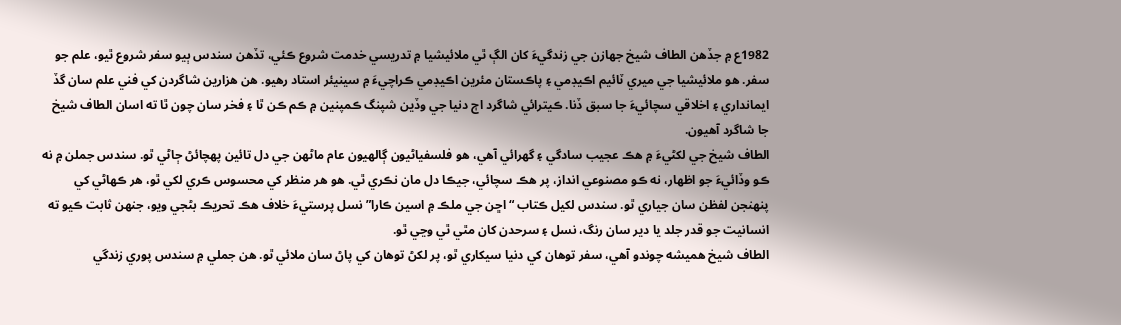1982ع ۾ جڏهن الطاف شيخ جهازن جي زندگيءَ کان الڳ ٿي ملائيشيا ۾ تدريسي خدمت شروع ڪئي، تڏهن سندس ٻيو سفر شروع ٿيو، علم جو سفر. هو ملائيشيا جي ميري ٽائيم اڪيڊمي ۽ پاڪستان مئرين اڪيڊمي ڪراچيءَ ۾ سينيئر استاد رهيو. هن هزارين شاگردن کي فني علم سان گڏ ايمانداري ۽ اخلاقي سچائيءَ جا سبق ڏنا. ڪيترائي شاگرد اڄ دنيا جي وڏين شپنگ ڪمپنين ۾ ڪم ڪن ٿا ۽ فخر سان چون ٿا ته اسان الطاف شيخ جا شاگرد آهيون.
الطاف شيخ جي لکڻيءَ ۾ هڪ عجيب سادگي ۽ گهرائي آهي، هو فلسفياڻيون ڳالهيون عام ماڻهن جي دل تائين پهچائڻ ڄاڻي ٿو. سندس جملن ۾ نه ڪو وڏائيءَ جو اظهار، نه ڪو مصنوعي انداز، پر هڪ سچائي، جيڪا دل مان نڪري ٿي. هو هر منظر کي محسوس ڪري لکي ٿو، هر ڪهاڻي کي پنهنجن لفظن سان جياري ٿو. سندس لکيل ڪتاب “اڇن جي ملڪ ۾ اسين ڪارا” نسل پرستيءَ خلاف هڪ تحريڪ بڻجي ويو، جنهن ثابت ڪيو ته انسانيت جو قدر جلد يا دير سان رنگ، نسل ۽ سرحدن کان مٿي ٿي وڃي ٿو.
الطاف شيخ ھميشه چوندو آهي، سفر توهان کي دنيا سيکاري ٿو، پر لکڻ توهان کي پاڻ سان ملائي ٿو. هن جملي ۾ سندس پوري زندگي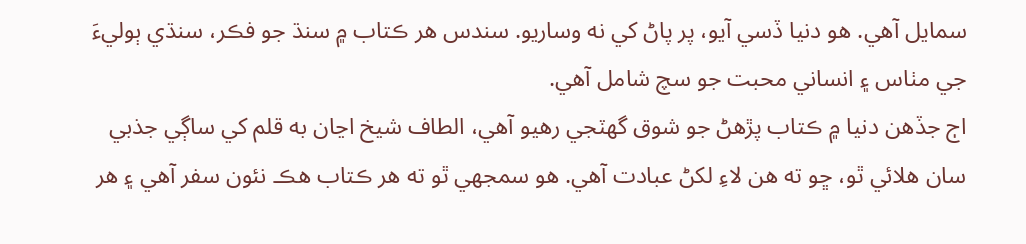سمايل آهي. هو دنيا ڏسي آيو، پر پاڻ کي نه وساريو. سندس هر ڪتاب ۾ سنڌ جو فڪر، سنڌي ٻوليءَ جي مٺاس ۽ انساني محبت جو سچ شامل آهي.
اڄ جڏهن دنيا ۾ ڪتاب پڙهڻ جو شوق گهٽجي رهيو آهي، الطاف شيخ اڃان به قلم کي ساڳي جذبي سان هلائي ٿو، ڇو ته هن لاءِ لکڻ عبادت آهي. هو سمجهي ٿو ته هر ڪتاب هڪ نئون سفر آهي ۽ هر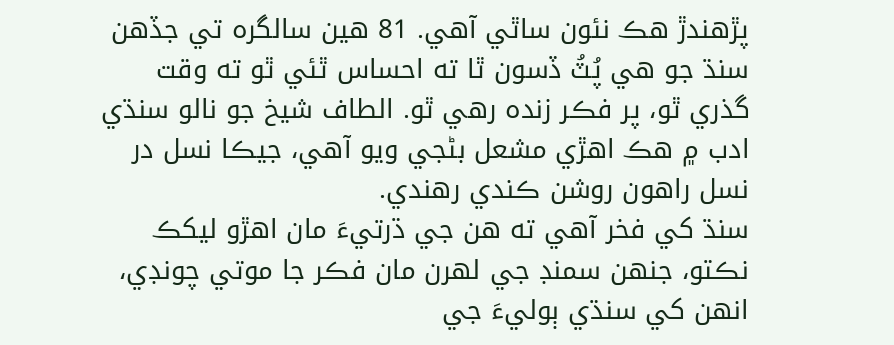پڙهندڙ هڪ نئون ساٿي آهي. 81 هين سالگره تي جڏهن سنڌ جو هي پُٽُ ڏسون ٿا ته احساس ٿئي ٿو ته وقت گذري ٿو، پر فڪر زنده رهي ٿو. الطاف شيخ جو نالو سنڌي ادب ۾ هڪ اهڙي مشعل بڻجي ويو آهي، جيڪا نسل در نسل راهون روشن ڪندي رهندي.
سنڌ کي فخر آهي ته هن جي ڌرتيءَ مان اهڙو ليکڪ نڪتو، جنهن سمنڊ جي لهرن مان فڪر جا موتي چونڊي، انهن کي سنڌي ٻوليءَ جي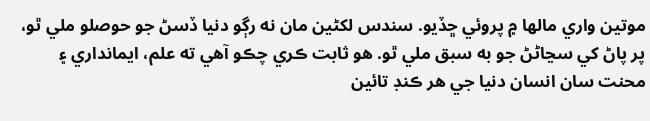موتين واري مالها ۾ پروئي ڇڏيو. سندس لکڻين مان نه رڳو دنيا ڏسڻ جو حوصلو ملي ٿو، پر پاڻ کي سڃاڻڻ جو به سبق ملي ٿو. هو ثابت ڪري چڪو آهي ته علم، ايمانداري ۽ محنت سان انسان دنيا جي هر ڪنڊ تائين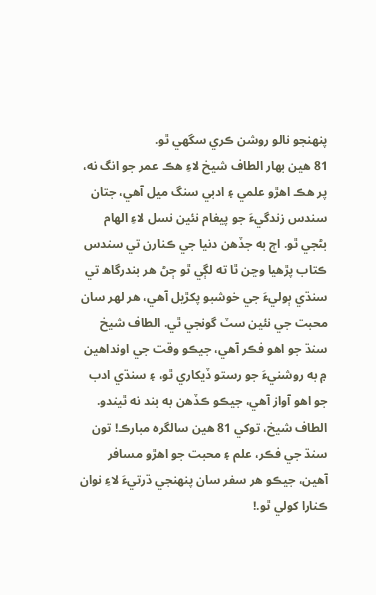پنهنجو نالو روشن ڪري سگهي ٿو.
81 هين بهار الطاف شيخ لاءِ هڪ عمر جو انگ نه، پر هڪ اهڙو علمي ۽ ادبي سنگ ميل آهي، جتان سندس زندگيءَ جو پيغام نئين نسل لاءِ الهام بڻجي ٿو. اڄ به جڏهن دنيا جي ڪنارن تي سندس ڪتاب پڙهيا وڃن ٿا ته لڳي ٿو ڄڻ هر بندرگاھ تي سنڌي ٻوليءَ جي خوشبو پکڙيل آهي، هر لهر سان محبت جي نئين سٽ گونجي ٿي. الطاف شيخ سنڌ جو اهو فڪر آهي، جيڪو وقت جي اونداهين ۾ به روشنيءَ جو رستو ڏيکاري ٿو، ۽ سنڌي ادب جو اهو آواز آهي، جيڪو ڪڏهن به بند نه ٿيندو.
الطاف شيخ، توکي 81 هين سالگره مبارڪ! تون سنڌ جي فڪر، علم ۽ محبت جو اهڙو مسافر آهين، جيڪو هر سفر سان پنهنجي ڌرتيءَ لاءِ نوان ڪنارا کولي ٿو.!